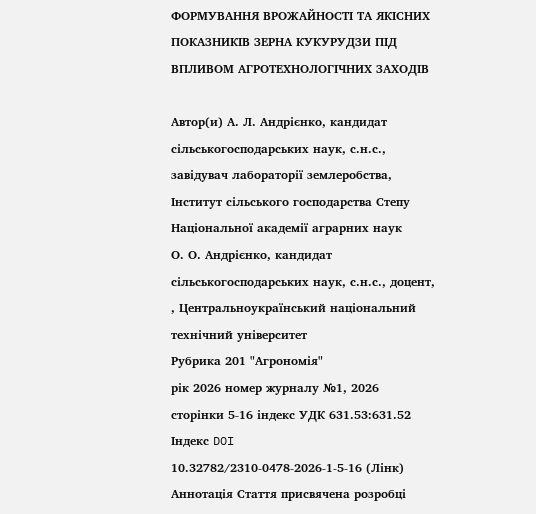ФОРМУВАННЯ ВРОЖАЙНОСТІ ТА ЯКІСНИХ ПОКАЗНИКІВ ЗЕРНА КУКУРУДЗИ ПІД ВПЛИВОМ АГРОТЕХНОЛОГІЧНИХ ЗАХОДІВ

Автор(и) А. Л. Андрієнко, кандидат сільськогосподарських наук, с.н.с., завідувач лабораторії землеробства, Інститут сільського господарства Степу Національної академії аграрних наук
О. О. Андрієнко, кандидат сільськогосподарських наук, с.н.с., доцент, , Центральноукраїнський національний технічний університет
Рубрика 201 "Агрономія"
рік 2026 номер журналу №1, 2026
сторінки 5-16 індекс УДК 631.53:631.52
Індекс DOI 10.32782/2310-0478-2026-1-5-16 (Лінк)
Аннотація Стаття присвячена розробці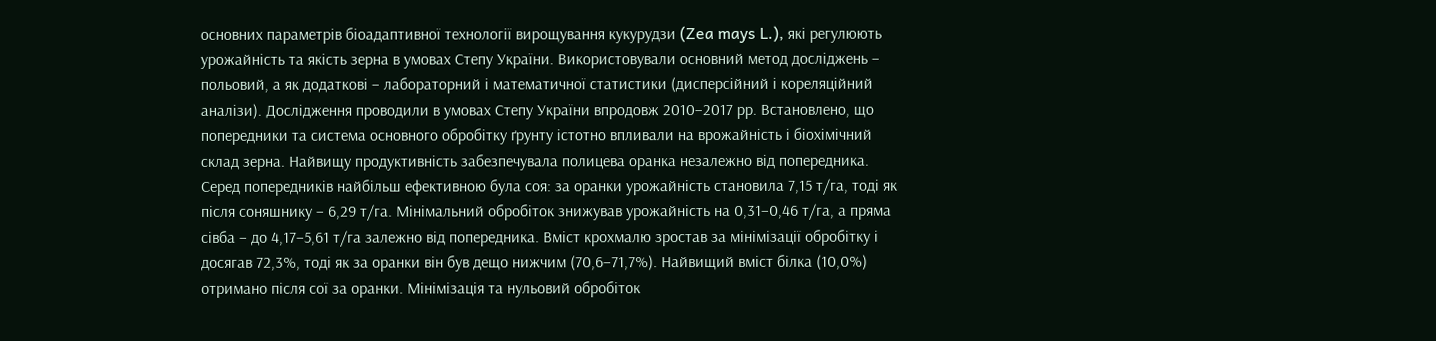основних параметрів біоадаптивної технології вирощування кукурудзи (Zea mays L.), які регулюють урожайність та якість зерна в умовах Степу України. Використовували основний метод досліджень – польовий, а як додаткові – лабораторний і математичної статистики (дисперсійний і кореляційний аналізи). Дослідження проводили в умовах Степу України впродовж 2010–2017 рр. Встановлено, що попередники та система основного обробітку ґрунту істотно впливали на врожайність і біохімічний склад зерна. Найвищу продуктивність забезпечувала полицева оранка незалежно від попередника. Серед попередників найбільш ефективною була соя: за оранки урожайність становила 7,15 т/га, тоді як після соняшнику – 6,29 т/га. Мінімальний обробіток знижував урожайність на 0,31–0,46 т/га, а пряма сівба – до 4,17–5,61 т/га залежно від попередника. Вміст крохмалю зростав за мінімізації обробітку і досягав 72,3%, тоді як за оранки він був дещо нижчим (70,6–71,7%). Найвищий вміст білка (10,0%) отримано після сої за оранки. Мінімізація та нульовий обробіток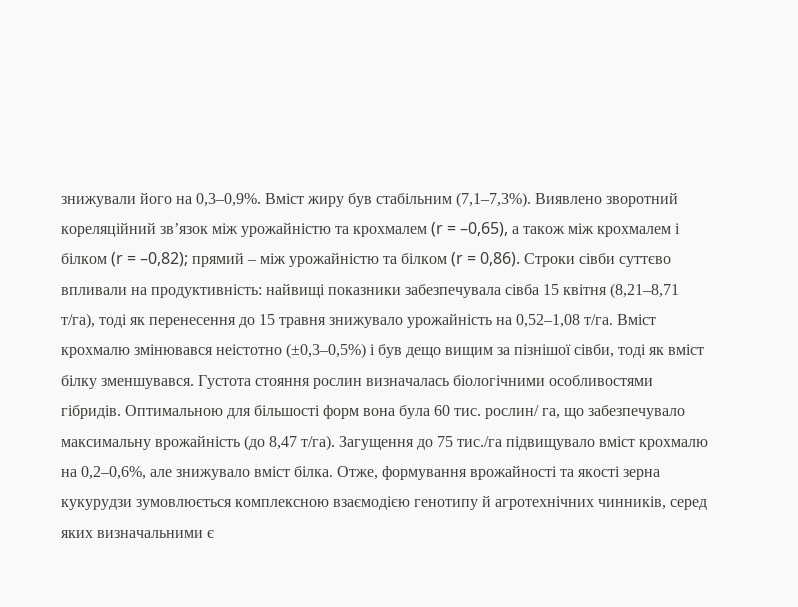знижували його на 0,3–0,9%. Вміст жиру був стабільним (7,1–7,3%). Виявлено зворотний кореляційний зв’язок між урожайністю та крохмалем (r = –0,65), а також між крохмалем і білком (r = –0,82); прямий – між урожайністю та білком (r = 0,86). Строки сівби суттєво впливали на продуктивність: найвищі показники забезпечувала сівба 15 квітня (8,21–8,71 т/га), тоді як перенесення до 15 травня знижувало урожайність на 0,52–1,08 т/га. Вміст крохмалю змінювався неістотно (±0,3–0,5%) і був дещо вищим за пізнішої сівби, тоді як вміст білку зменшувався. Густота стояння рослин визначалась біологічними особливостями гібридів. Оптимальною для більшості форм вона була 60 тис. рослин/ га, що забезпечувало максимальну врожайність (до 8,47 т/га). Загущення до 75 тис./га підвищувало вміст крохмалю на 0,2–0,6%, але знижувало вміст білка. Отже, формування врожайності та якості зерна кукурудзи зумовлюється комплексною взаємодією генотипу й агротехнічних чинників, серед яких визначальними є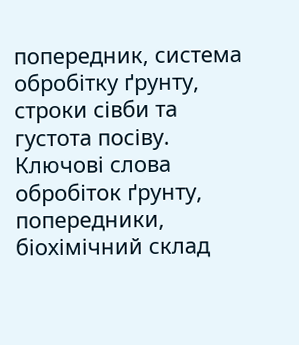попередник, система обробітку ґрунту, строки сівби та густота посіву.
Ключові слова обробіток ґрунту, попередники, біохімічний склад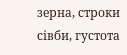зерна, строки сівби, густота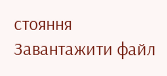стояння
Завантажити файл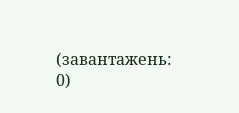(завантажень: 0)